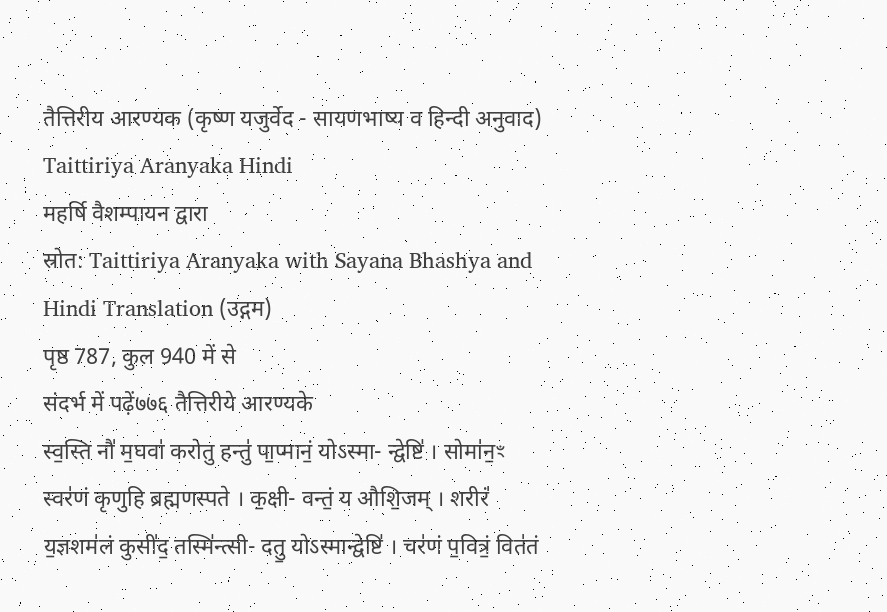तैत्तिरीय आरण्यक (कृष्ण यजुर्वेद - सायणभाष्य व हिन्दी अनुवाद)
Taittiriya Aranyaka Hindi
महर्षि वैशम्पायन द्वारा
स्रोत: Taittiriya Aranyaka with Sayana Bhashya and Hindi Translation (उद्गम)
पृष्ठ 787, कुल 940 में से
संदर्भ में पढ़ें७७६ तैत्तिरीये आरण्यके
स्व॒स्ति नौ॑ म॒घवा॑ करोतु हन्तु॑ पा॒प्मानं॒ योऽस्मा- न्द्वेष्टि॑ । सोमा॑न॒ꣳ स्वर॑णं कृणुहि ब्रह्मणस्पते । क॒क्षी- वन्तं॒ य औशि॒जम् । शरीरं॑ य॒ज्ञशम॑लं कुसी॑द॒ तस्मि॑न्त्सी- दतु॒ योऽस्मान्द्वेष्टि॑ । चर॑णं प॒वित्रं॒ वित॑तं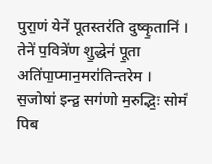पुरा॒णं येने॑ पूतस्तर॑ति दुष्कृ॒तानि॑ । तेने॑ प॒वित्रे॑ण शु॒द्धेन॑ पू॒ता अति॑पा॒प्मान॒मरा॑तिन्तरेम । स॒जोषा॑ इन्द्र॒ सग॑णो म॒रुद्भिः॒ सोमं॑ पिब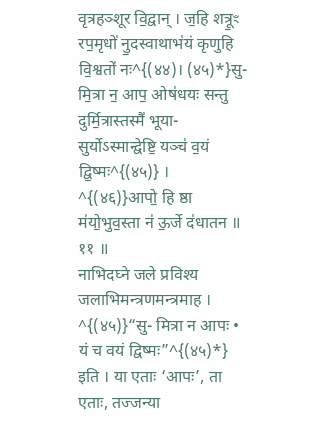वृत्रहञ्शूर वि॒द्वान् । ज॒हि शत्रू॒ꣳ रप॒मृधो॑ नु॒दस्वाथाभ॑यं कृणुहि वि॒श्वतो॑ नः^{(४४)। (४५)*}सु- मि॒त्रा न॒ आप॒ ओष॑धयः सन्तु दुर्मि॒त्रास्तस्मै॑ भूया- सुर्योऽस्मान्द्वेष्टि॒ यञ्च॑ व॒यं द्वि॒ष्मः^{(४५)} । ^{(४६)}आपो॒ हि ष्ठा म॑यो॒भुव॒स्ता न॑ ऊ॒र्जे द॑धातन ॥ ११ ॥
नाभिदघ्ने जले प्रविश्य जलाभिमन्त्रणमन्त्रमाह । ^{(४५)}“सु- मित्रा न आपः • यं च वयं द्विष्मः”^{(४५)*} इति । या एताः ‘आपः’, ता एताः, तज्जन्या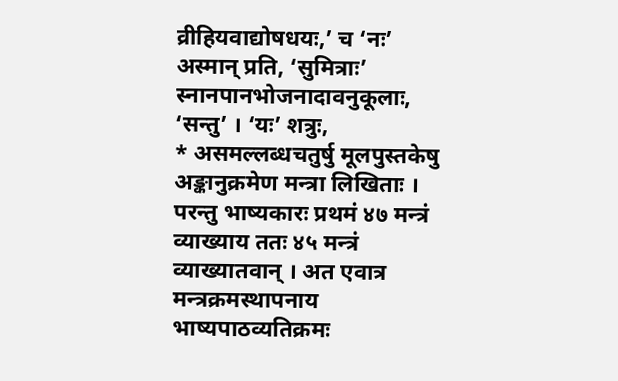व्रीहियवाद्योषधयः,’ च ‘नः’ अस्मान् प्रति, ‘सुमित्राः’ स्नानपानभोजनादावनुकूलाः, ‘सन्तु’ । ‘यः’ शत्रुः,
* असमल्लब्धचतुर्षु मूलपुस्तकेषु अङ्कानुक्रमेण मन्त्रा लिखिताः । परन्तु भाष्यकारः प्रथमं ४७ मन्त्रं व्याख्याय ततः ४५ मन्त्रं व्याख्यातवान् । अत एवात्र मन्त्रक्रमस्थापनाय भाष्यपाठव्यतिक्रमः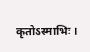कृतोऽस्माभिः ।